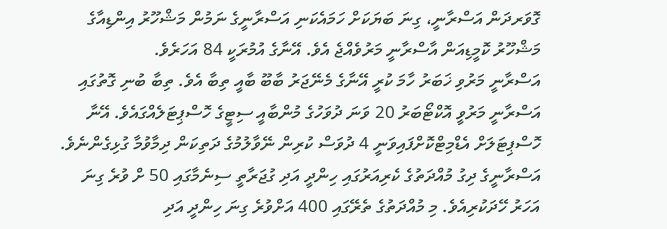ގޮވަރދަން އަސްރާނީ، ގިނަ ބަޔަކަށް ހަމައެކަނި އަސްރާނީގެ ނަމުން މަޝްހޫރު އިންޑިއާގެ މަޝްހޫރު ކޮމީޑިއަން އާސްރާނީ މަރުވެއްޖެ އެވެ. އޭނާގެ އުމުރަކީ 84 އަހަރެވެ.
އަސްރާނީ މަރުވި ޚަބަރު ހާމަ ކުރީ އޭނާގެ މެނޭޖަރު ބާބޫ ބާއީ ތިބާ އެވެ. ތިބާ ބުނި ގޮތުގައި އަސްރާނީ މަރުވީ އޮކްޓޯބަރު 20 ވަނަ ދުވަހުގެ މުންބާއީ ސިޓީގެ ހޮސްޕިޓަލެއްގައެވެ. އޭނާ ހޮސްޕިޓަލަށް އެޑްމިޓްކޮށްފައިވަނީ 4 ދުވަސް ކުރިން ނޭވާލުމުގެ ދަތިކަން ދިމާވުމާ ގުޅިގެންނެވެ.
އަސްރާނީގެ ދިގު މުއްދަތުގެ ކެރިއަރުގައި ހިންދީ އަދި ގުޖަރާތީ ސިނެމާގައި 50 ށް ވުރެ ގިނަ އަހަރު ހޭދަކުރިއެވެ. މި މުއްދަތުގެ ތެރޭގައި 400 އަށްވުރެ ގިނަ ހިންދީ އަދި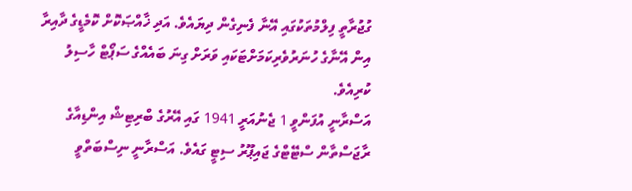ގުޖުރާތީ ފިލްމުތަކުގައި އޭނާ ފެނިގެން ދިޔައެވެ. އަދި ޚާއްޞަކޮށް ކޮމެޑީގެ ދާއިރާ އިން އޭނާގެ ހުނަރުވެރިކަމަށްޓަކައި ވަރަށް ގިނަ ބައެއްގެ ސަޕޯޓް ހާސިލު ކުރިއެވެ.
އަސްރާނީ އުފަންވީ 1 ޖެނުއަރީ 1941 ގައި އޭރުގެ ބްރިޓިޝް އިންޑިއާގެ ރާޖަސްތާން ސްޓޭޓްގެ ޖައިޕޫރު ސިޓީ ގައެވެ. އަސްރާނީ ނިސްބަތްވީ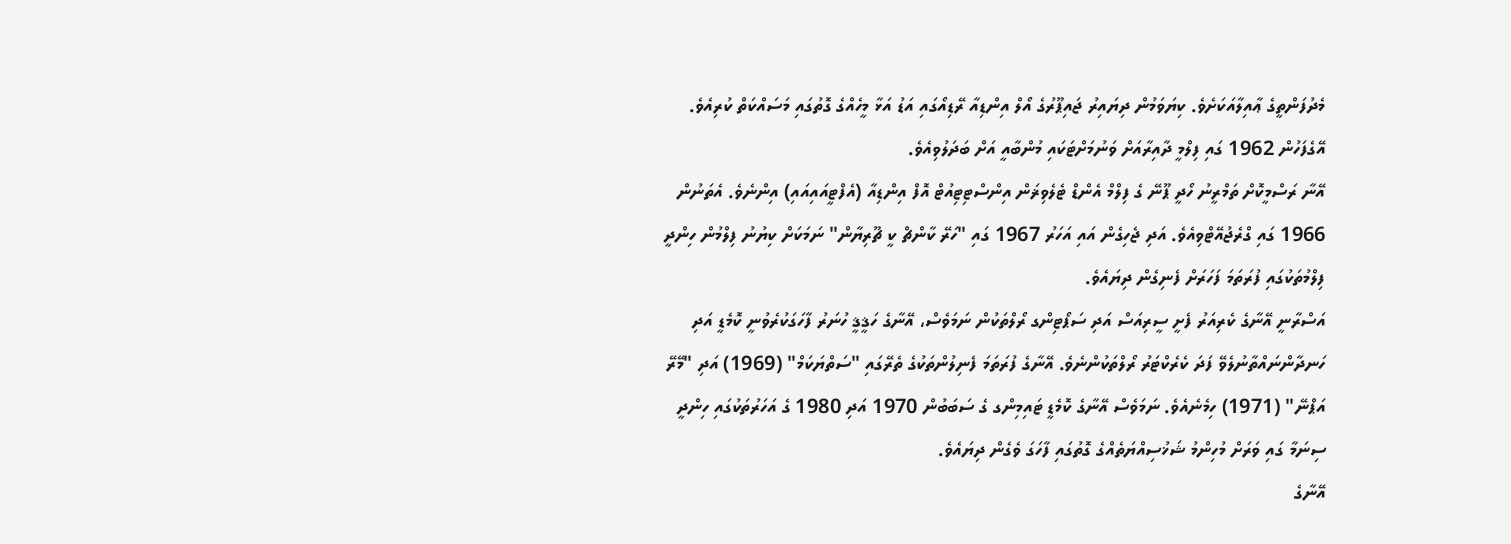މެދުފަންތީގެ ޢާއިލާއަކަށެވެ. ކިޔަވަމުން ދިޔައިރު ޖައިޕޫރުގެ އޯލް އިންޑިއާ ރޭޑިއޯގައި އަޑު އަޅާ މީހެއްގެ ގޮތުގައި މަސައްކަތް ކުރިއެވެ. އޭގެފަހުން 1962 ގައި ފިލްމީ ދާއިރާއަށް ވަނުމަށްޓަކައި މުންބާއީ އަށް ބަދަލުވިއެވެ.
އޭނާ ރަސްމީކޮށް ތަމްރީނު ހޯދީ ޕޫނޭ ގެ ފިލްމް އެންޑް ޓެލެވިޜަން އިންސްޓިޓިއުޓް އޮފް އިންޑިއާ (އެފްޓީއައިއައި) އިންނެވެ. އެތަނުން 1966 ގައި ގްރެޖުއޭޓްވިއެވެ. އަދި ޖެހިގެން އައި އަހަރު 1967 ގައި "ހަރޭ ކާންޗް ކީ ޗޫރިޔާން" ނަމަކަށް ކިޔުނު ފިލްމުން ހިންދީ ފިލްމުތަކުގައި ފުރަތަމަ ފަހަރަށް ފެނިގެން ދިޔައެވެ.
އަސްރާނީ އޭނާގެ ކެރިއަރު ފެށީ ސީރިއަސް އަދި ސަޕޯޓިންގ ރޯލްތަކުން ނަމަވެސް، އޭނާގެ ހަޤީޤީ ހުނަރު ފާހަގަކުރެވުނީ ކޮމެޑީ އަދި ހަނދާންނައްތާނުލެވޭ ފަދަ ކެރެކްޓަރު ރޯލްތަކުންނެވެ. އޭނާގެ ފުރަތަމަ ފެނިލުންތަކުގެ ތެރޭގައި "ސަތްޔަކަމް" (1969) އަދި "މޭރޭ އަޕްނޭ" (1971) ހިމެނެއެވެ. ނަމަވެސް އޭނާގެ ކޮމެޑީ ޓައިމިންގ ގެ ސަބަބުން 1970 އަދި 1980 ގެ އަހަރުތަކުގައި ހިންދީ ސިނަމާ ގައި ވަރަށް މުހިންމު ޝަޚުސިއްޔަތެއްގެ ގޮތުގައި ފާހަގަ ވެގެން ދިޔައެވެ.
އޭނާގެ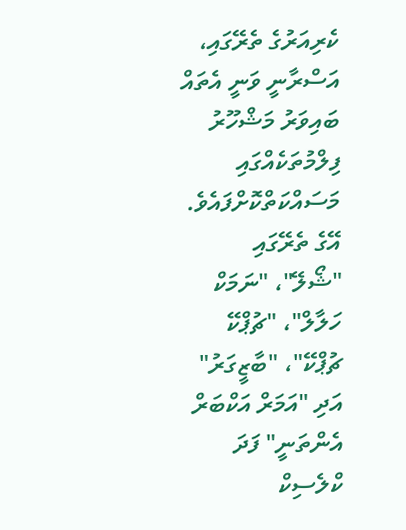ކެރިއަރުގެ ތެރޭގައި، އަސްރާނީ ވަނީ އެތައް ބައިވަރު މަޝްހޫރު ފިލްމުތަކެއްގައި މަސައްކަތްކޮށްފައެވެ. އޭގެ ތެރޭގައި "ޝޯލޭ"، "ނަމަކް ހަލާލް"، "ޗުޕްކޭ ޗުޕްކޭ"، "ބާޒީގަރު" އަދި "އަމަރް އަކްބަރް އެންތަނީ" ފަދަ ކްލެސިކް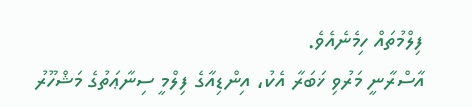ފިލްމުތައް ހިމެނެއެވެ.
އާސްރާނީ މަރުވި ޚަބަރާ އެކު، އިންޑިއާގެ ފިލްމީ ސިނާޢަތުގެ މަޝްހޫރު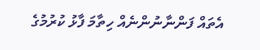އެތައް ފަންނާނުންނެއް ހިތާމަ ފާޅު ކުރުމުގެ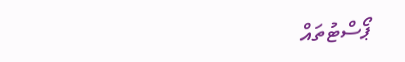ޕޯސްޓުތައް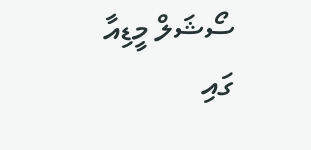ސޯޝަލް މީޑިއާ ގައި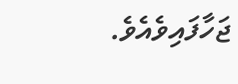ޖަހާފައިވެއެވެ.